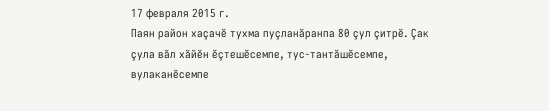17 февраля 2015 г.
Паян район хаçачĕ тухма пуçланăранпа 80 çул çитрĕ. Çак çула вăл хăйĕн ĕçтешĕсемпе, тус-тантăшĕсемпе, вулаканĕсемпе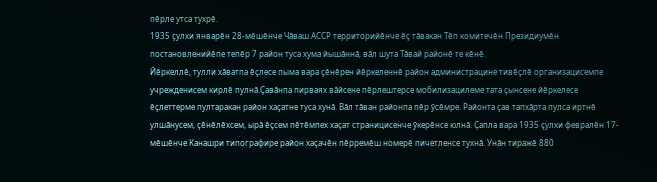пĕрле утса тухрĕ.
1935 çулхи январĕн 28-мĕшĕнче Чăваш АССР территорийĕнче ĕç тăвакан Тĕп комитечĕн Президиумĕн постановленийĕпе тепĕр 7 район туса хума йышăннă, вăл шута Тăвай районĕ те кĕнĕ.
Йĕркеллĕ, тулли хăватпа ĕçлесе пыма вара çĕнĕрен йĕркеленнĕ район администрацине тивĕçлĕ организацисемпе учрежденисем кирлĕ пулнă.Çавăнпа пирваях вăйсене пĕрлештерсе мобилизацилеме тата çынсене йĕркелесе ĕçлеттерме пултаракан район хаçатне туса хунă. Вăл тăван районпа пĕр ỹсĕмре. Районта çав тапхăрта пулса иртнĕ улшăнусем, çĕнĕлĕхсем, ырă ĕçсем пĕтĕмпех хаçат страницисенче ỹкерĕнсе юлнă. Çапла вара 1935 çулхи февралĕн 17-мĕшĕнче Канашри типографире район хаçачĕн пĕрремĕш номерĕ пичетленсе тухнă. Унăн тиражĕ 880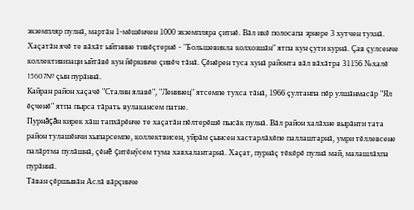экземпляр пулнă, мартăн 1-мĕшĕнчен 1000 экземпляра çитнĕ. Вăл икĕ полосапа эрнере 3 хутчен тухнă. Хаçатăн ячĕ те вăхăт ыйтнине тивĕçтернĕ - "Большевикла колхозшăн" ятпа кун çути курнă. Çав çулсенче коллективизаци ыйтăвĕ кун йĕркинче çивĕч тăнă. Çĕнĕрен туса хунă районта вăл вăхăтра 31156 №халĕ 15607№ çын пурăннă.
Кайран район хаçачĕ "Сталин ялавĕ", "Ленинец" ятсемпе тухса тăнă, 1966 çултанпа пĕр улшăнмасăр "Ял ĕçченĕ" ятпа пырса тăрать вулакансем патне.
Пурнăçăн кирек хăш тапхăрĕнче те хаçатăн пĕлтерĕшĕ пысăк пулнă. Вăл район халăхне вырăнти тата район тулашĕнчи хыпарсемпе, коллектвисен, уйрăм çынсен хастарлăхĕпе паллаштарнă, умри тĕллевсене палăртма пулăшнă, çĕнĕ çитĕнỹсем тума хавхалантарнă. Хаçат, пурнăç тĕкĕрĕ пулнă май, малашлăхпа пурăннă.
Тăван çĕршывăн Аслă вăрçинче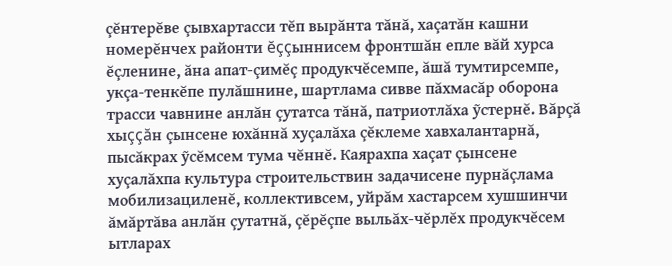çĕнтерĕве çывхартасси тĕп вырăнта тăнă, хаçатăн кашни номерĕнчех районти ĕççыннисем фронтшăн епле вăй хурса ĕçленине, ăна апат-çимĕç продукчĕсемпе, ăшă тумтирсемпе, укçа-тенкĕпе пулăшнине, шартлама сивве пăхмасăр оборона трасси чавнине анлăн çутатса тăнă, патриотлăха ỹстернĕ. Вăрçă хыççăн çынсене юхăннă хуçалăха çĕклеме хавхалантарнă, пысăкрах ỹсĕмсем тума чĕннĕ. Каярахпа хаçат çынсене хуçалăхпа культура строительствин задачисене пурнăçлама мобилизациленĕ, коллективсем, уйрăм хастарсем хушшинчи ăмăртăва анлăн çутатнă, çĕрĕçпе выльăх-чĕрлĕх продукчĕсем ытларах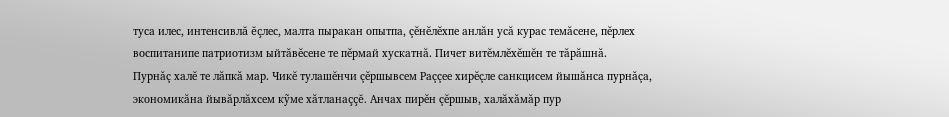туса илес, интенсивлă ĕçлес, малта пыракан опытпа, çĕнĕлĕхпе анлăн усă курас темăсене, пĕрлех воспитанипе патриотизм ыйтăвĕсене те пĕрмай хускатнă. Пичет витĕмлĕхĕшĕн те тăрăшнă.
Пурнăç халĕ те лăпкă мар. Чикĕ тулашĕнчи çĕршывсем Раççее хирĕçле санкцисем йышăнса пурнăçа, экономикăна йывăрлăхсем кỹме хăтланаççĕ. Анчах пирĕн çĕршыв, халăхăмăр пур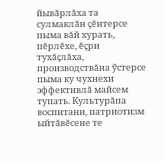йывăрлăха та сулмаклăн çĕнтерсе пыма вăй хурать, пĕрлĕхе, ĕçри тухăçлăха, производствăна ỹстерсе пыма ку чухнехи эффективлă майсем тупать. Культурăпа воспитани, патриотизм ыйтăвĕсене те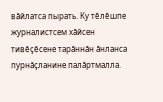вăйлатса пырать. Ку тĕлĕшпе журналистсем хăйсен тивĕçĕсене тарăннăн ăнланса пурнăçланине палăртмалла.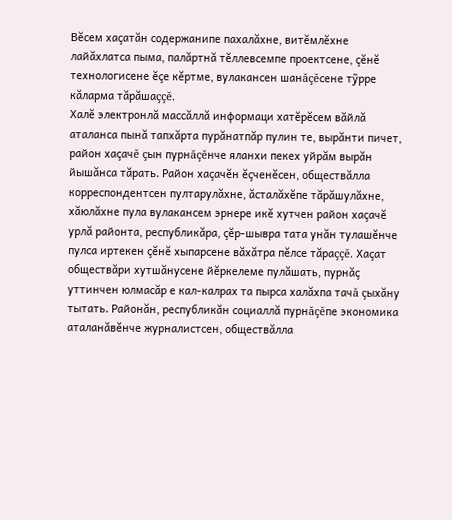Вĕсем хаçатăн содержанипе пахалăхне, витĕмлĕхне лайăхлатса пыма, палăртнă тĕллевсемпе проектсене, çĕнĕ технологисене ĕçе кĕртме, вулакансен шанăçĕсене тỹрре кăларма тăрăшаççĕ.
Халĕ электронлă массăллă информаци хатĕрĕсем вăйлă аталанса пынă тапхăрта пурăнатпăр пулин те, вырăнти пичет, район хаçачĕ çын пурнăçĕнче яланхи пекех уйрăм вырăн йышăнса тăрать. Район хаçачĕн ĕçченĕсен, обществăлла корреспондентсен пултарулăхне, ăсталăхĕпе тăрăшулăхне, хăюлăхне пула вулакансем эрнере икĕ хутчен район хаçачĕ урлă районта, республикăра, çĕр-шывра тата унăн тулашĕнче пулса иртекен çĕнĕ хыпарсене вăхăтра пĕлсе тăраççĕ. Хаçат обществăри хутшăнусене йĕркелеме пулăшать, пурнăç уттинчен юлмасăр е кал-калрах та пырса халăхпа тачă çыхăну тытать. Районăн, республикăн социаллă пурнăçĕпе экономика аталанăвĕнче журналистсен, обществăлла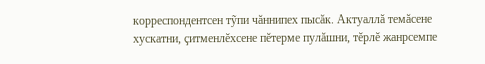корреспондентсен тỹпи чăннипех пысăк. Актуаллă темăсене хускатни, çитменлĕхсене пĕтерме пулăшни, тĕрлĕ жанрсемпе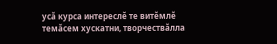усă курса интереслĕ те витĕмлĕ темăсем хускатни, творчествăлла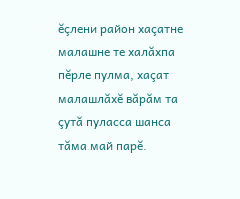ĕçлени район хаçатне малашне те халăхпа пĕрле пулма, хаçат малашлăхĕ вăрăм та çутă пуласса шанса тăма май парĕ.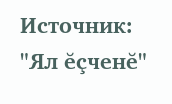Источник: "Ял ĕçченĕ"